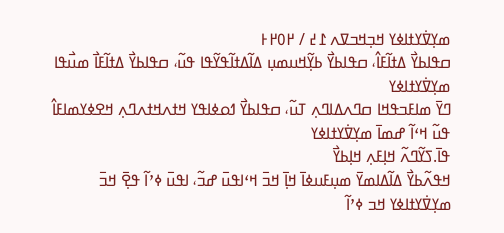ߘߌ߲ߜ߭ߌߙߊߦߌ ߞߏ߲ߞߏߜߍ ߁߄ / ߂߀߂߅
ߛߟߊߕߌ߯ ߡߙߊ߬ߓߊ߮، ߛߟߊߕߌ߯ ߕߌ߲߬ߞߎߘߎ߲ ߡߊ߬ߡߙߊ߬ߟߌ߬ߟߊ ߟߎ߬، ߛߟߊߕߌ߯ ߡߙߊ߬ߓߊ߯ ߘߎ߯ߟߊ ߘߌ߲ߜ߭ߌߙߊߦߌ
ߣߌ߫ ߘߊߓߏߟߞߊ ߛߣߍߡߊߣߍ߲ ߠߎ߬، ߛߟߊߕߌ߯ ߗߋߦߊߟߌ ߞߙߍߞߙߍߣߍ߲ ߞߐߦߌߘߊߓߊ߮ ߟߎ߬ ߞߵߊ߬ ߝߘߊ߫ ߘߌ߲ߜ߭ߌߙߊߦߌ
ߟߊ߫.ߖߌ߬ߣߍ߬ ߞߊ߲ߓߍ߲ ߞߊ߲ߕߌ߯
ߞߟߍ߬ߕߌ߯ ߡߊ߬ߡߊߘߌ߫ ߘߎ߲ߓߎߦߊ߫ ߞߊ߲߫ ߞߏ߫ ߞߵߊߟߎ߫ ߝߏ߬، ߊߟߎ߫ ߦߴߊ߬ ߟߐ߲߫ ߞߏ߫ ߘߌ߲ߜ߭ߌߙߊߦߌ ߞߏ ߦߴߊ߬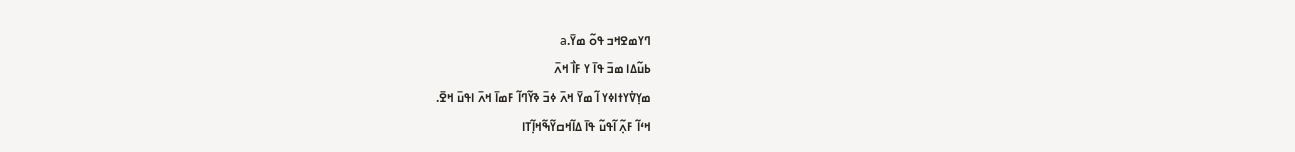ߣߌߘߐߞߏ ߟߋ߬ ߘߌ߫.a
ߕߎ߬ߡߊ ߘߏ߫ ߟߊ߫ ߌ ߓߊ߯ ߞߍ߫
ߘߌ߲ߜ߭ߌߙߊߦߌ ߊ߬ ߘߌ߫ ߞߍ߫ ߦߏ߫ ߢߌ߬ߣߊ߬ ߓߘߊ߫ ߞߍ߫ ߊߟߎ߫ ߞߐ߫.
ߞߵߊ߬ ߓߍ߲߬ ߊ߬ߟߎ߬ ߟߊ߫ ߡߊ߬ߞߛߌ߬ߒ߬ߞߊ߲߬ߠߊ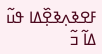ߓߐߢߍ߲ߢߐ߲߰ߡߊ ߟߎ߬ ߡߊ߬ ߏ߬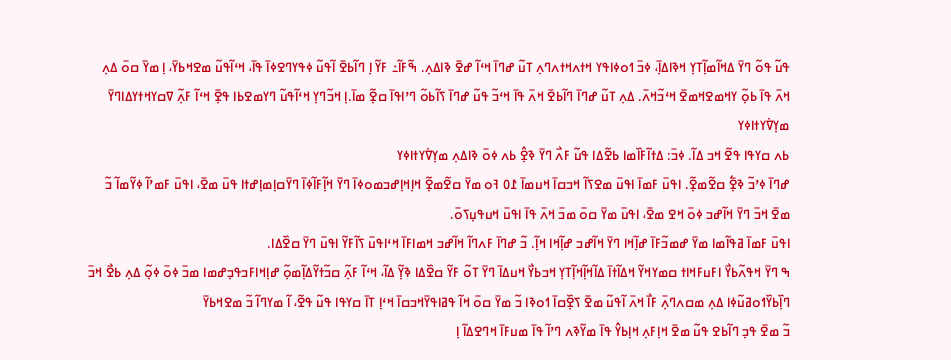ߟߎ߬ ߟߋ߬ ߣߌ߫ ߡߞߊ߬ߘߊ߲߬ߠߌ߲ ߞߢߊߡߊ߲߫، ߦߏ߫ ߗߋߦߊߟߌ ߞߙߍߞߙߍߣߍ߲ ߠߎ߬ ߝߣߊ߫ ߞߵߊ߬ ߝߐ߫ ߢߊߡߍ߲. ߒ߬ߓߊ߬߸ ߓߌ߬ ߊ߲ ߣߊ߬ߕߐ߫ ߊ߬ߟߎ߬ ߦߟߌߣߐߦߊ߫ ߟߊ߫، ߞߵߊ߬ߟߎ߬ ߘߐߞߕߌ߫، ߊ߲ ߘߌ߫ ߛߋ߫ ߡߍ߲ ߞߍ߫ ߟߊ߫ ߕߋ߲߬ ߌߞߘߐߞߘߐ߫ ߞߵߏ߬ߞߍ߫. ߡߍ߲ ߠߎ߬ ߝߣߊ߫ ߣߊ߬ߕߐ߫ ߞߍ߫ ߟߊ߫ ߞߵߏ߬ ߟߎ߬ ߝߣߊ߫ ߖߊ߬ߕߋ߬ ߣߴߊߟߊ߫ ߛߐ߲߬ ߘߊ߫.ߊ߲ ߞߏ߬ߣߌ߲ ߞߵߊ߬ߟߎ߬ ߣߌߘߐߕߊ ߟߐ߲߫ ߞߵߊ߬ ߓߍ߲߬ ߜߛߌߞߙߌߡߊߣߌ߫ ߘߌ߲ߜ߭ߌߙߊߦߌ
ߕߍ ߛߌߟߊ ߟߐ߬ ߞߏ ߡߊ߬. ߦߏ߫: ߡߙߊ߬ߓߊ߰ߘߊ ߕߐ߬ߡߊ ߟߎ߬ ߓߍ߯ ߣߌ߫ ߢߐ߲߮ ߕߍ ߦߋ߫ ߢߊߡߍ߲ ߘߌ߲ߜ߭ߌߙߊߦߌ
ߝߣߊ߫ ߦߴߏ߬ ߢߐ߲߱ ߛߐ߬ߘߐ߲߬. ߊߟߎ߫ ߓߘߊ߫ ߊߟߎ߫ ߘߐߖߊ߬ ߞߏߛߊ߫ ߞߎߘߊ߫ ߁߀ ߔߋ ߘߌ߫ ߛߐ߬ߘߐ߲߬ ߞߊ߲ߞߊ߲ߝߏߘߋߦߊ߫ ߣߌ߫ ߞߊ߲߬ߓߊ߬ߦߊ߫ ߣߌ߫ߛߊ߲ߘߊ߲ߝߙߊ ߟߎ߫ ߘߐ߫، ߊߟߎ߫ ߓߘߴߊ߬ ߦߌ߬ߘߊ߬ ߏ߬ ߘߐ߫ ߞߏ߫ ߣߌ߫ ߞߊ߬ߝߏ ߦߋ߫ ߞߐ ߘߐ߫، ߊߟߎ߫ ߘߌ߫ ߛߋ߫ ߘߏ߫ ߞߍ߫ ߟߊ߫ ߊߟߎ߫ ߞߎߟߎ߲ߖߋ߫.
ߊߟߎ߫ ߓߘߊ߫ ߥߟߊ߬ߘߊ ߘߌ߫ ߝߘߏ߬ߓߊ߫ ߝߊ߲߬ߞߊ ߣߌ߫ ߞߊ߬ߝߏ ߝߊ߲߬ߞߊ ߞߊ߲߬. ߏ߬ ߝߣߊ߫ ߓߍߣߊ߬ ߞߊ߬ߝߏ ߞߘߊߓߊ߫ ߞߵߊߟߎ߫ ߖߊ߬ߓߌ߬ ߊߟߎ߫ ߣߌ߫ ߛߐ߰ߡߊ.
ߒ ߣߌ߫ ߞߟߍ߬ߕߌ߯ ߊߓߎߓߞߊߙ ߛߘߌߞߌ߬ ߞߡߊ߬ߙߊ߫ ߡߊ߬ߞߊ߲߬ߞߊ߲߬ߠߌ߲ ߞߏߕߌ߯ ߞߎߡߊ߫ ߣߌ߫ ߠߋ߬ ߓߌ߬ ߛߐ߰ߡߊ ߢߌ߲߬ ߡߊ߬، ߞߵߊ߬ ߓߍ߲߬ ߛߏ߬ߙߌ߬ߡߊ߲߬ߘߋ߲߬ ߝߊ߲ߞߊߓߏߟߏ߲ߝߘߊ ߘߏ߫ ߦߋ߫ ߦߋ߲߬ ߡߍ߲ ߕߐ߯ ߞߏ߫ ߣߊ߲߰ߕߌ߰ߗߋߥߎ߬ߦߊ ߡߍ߲ ߘߛߍߣߍ߲߫ ߓߊ߯ ߞߍ߫ ߊ߬ߟߎ߬ ߘߐ߫ ߖߐ߲߰ߛߊ߫ ߗߋߢߊ ߏ߬ ߘߌ߫ ߛߋ߫ ߞߊ߬ ߟߥߊߟߌ߫ߞߏߛߊ߫ ߞߵߊ߲ ߠߊ߫ ߛߌߟߊ ߟߎ߬ ߟߐ߬، ߊ߬ ߘߌߣߊ߬ ߏ߬ ߘߐߞߕߌ߫
ߏ߬ ߘߐ߫ ߟߏ߲ ߣߊ߬ߕߐ ߟߎ߬ ߘߐ߫ ߞߊ߲ߓߍ߲ ߞߊ߲ߕߌ߮ ߟߊ߫ ߘߌ߬ߢߍ ߣߴߊ߬ ߟߊ߫ ߘߎߓߊ߫ ߞߣߐߡߊ߬ ߊ߲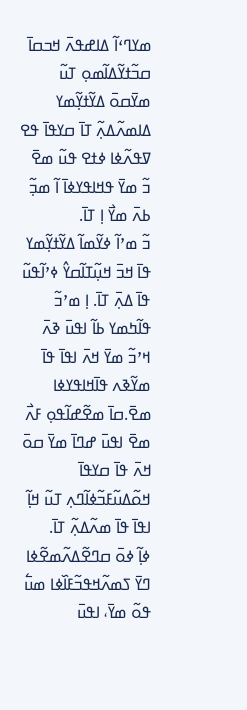ߘߌߣߵߊ߬ ߡߊߝߟߍ߫ ߞߏߛߊ߫ ߛߏ߬ߙߌ߬ߡߊ߬ߘߋ߲ ߠߎ߬ ߘߌ߫ߛߋ߫ ߡߌ߬ߙߌ߲߬ߘߌ ߡߊߘߍ߬ߡߍ߲߬ ߠߊ߫ ߛߌߟߊ߫ ߟߐ ߜߟߍ߬ߦߊ ߦߙߐ ߟߎ߬ ߘߐ߫ ߏ߬ ߘߌ߫ ߟߞߊߟߌߦߊ߫ ߊ߬ ߘߏ߲߬ ߕߍ߫ ߘߌ߯ ߊ߲ ߠߊ߫.
ߏ߬ ߘߴߊ߬ ߦߌ߬ߘߊ߬ ߡߌ߬ߙߌ߲߬ߘߌ ߟߊ߫ ߞߏ߫ ߞߎ߲߬ߠߊ߬ߛߌ߮ ߦߴߊ߬ߟߎ߬ ߟߊ߫ ߡߍ߲߫ ߠߊ߫. ߊ߲ ߘߴߏ߬ ߟߊ߬ߤߘߌ ߕߊ߬ ߊߟߎ߫ ߢߍ߫ ߞߴߏ߬ ߘߌ߫ ߞߍ߫ ߊߟߊ߫ ߟߊ߫ ߘߌ߬ߢߍ ߟߊ߫ߞߊߟߌߦߊ ߘߐ߫.ߛߊ߫ ߘߐ߬ߝߊ߬ߟߋ߲ ߓߍ߯ ߘߐ߫ ߊߟߎ߫ ߝߣߊ߫ ߘߌ߫ ߛߋ߫ ߞߍ߫ ߟߊ߫ ߛߌߟߊ߫ ߞߋ߬ߡߎ߬ߓߏ߬ߦߊ߬ߣߍ߲ ߠߎ߬ ߞߊ߲߬ ߊߟߊ߫ ߟߊ߫ ߘߍ߬ߡߍ߲߬ ߠߊ߫.
ߦߊ߲߬ ߦߋ߫ ߛߣߐ߬ߡߍ߬ߘߐ߬ߦߊ ߣߌ߫ ߖߘߍ߬ߞߟߏ߬ߓߊ߰ߦߊ ߘߎ߱ ߟߋ߬ ߘߌ߫، ߊߟߎ߫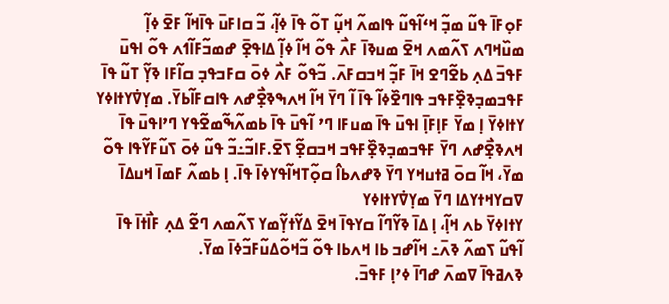ߓߋ߲ߓߊ߫ ߟߎ߬ ߘߏ߲߬ ߞߵߊ߬ߟߎ߬ ߟߊߘߍ߬ ߞߎ߲߬ ߠߋ߬ ߟߊ߫ ߦߊ߲߬، ߏ߬ ߛߊߓߎ߫ ߟߊ߫ߞߊ߬ ߓߐ߫ ߦߊ߲߬ ߘߎ߰ߞߣߍ ߖߍ߬ߘߍ ߞߐ߫ ߘߎߢߊ߫ ߓߍ߯ ߟߋ߬ ߞߊ߬ ߦߊ߲߬ ߡߊߟߐ߲߫ ߝߘߏ߬ߓߊ߬ߗߍ ߟߋ߬ ߊߟߎ߫ ߓߟߏ߫ ߡߍ߲ ߕߐ߬ߣߐ ߞߊ߫ ߓߏ߲߬ ߞߏߛߓߍ߫. ߏ߬ߟߋ߬ ߓߍ߯ ߦߋ߫ ߛߓߏߟߏ߲ ߛߊ߬ߓߊ ߢߌ߲߬ ߠߎ߬ ߟߊ߫ ߓߟߏߘߏ߲ߢߐ߲߰ߓߟߏ ߟߊߣߐ߰ߦߊ߬ ߟߊ߫ ߊ߬ ߣߌ߫ ߞߊ߬ ߞߍߒߢߐ߲߯ߝߍ ߟߊߛߓߊ߬ߕߌ߫. ߘߌ߲ߜ߭ߌߙߊߦߌ
ߌߙߊߦߌ߫ ߊ߲ ߘߌ߫ ߓߊ߲ߓߊ߲߫ ߊߟߎ߫ ߟߊ߫ ߘߎߓߊ ߣߴ ߊ߬ߟߎ߫ ߟߊ߫ ߕߘߍ߬ߒ߬ߘߐ߬ߟߌ ߣߴߊߟߎ߫ ߟߊ߫ ߞߍߢߐ߲߯ߝߍ ߣߌ߫ ߓߟߏߘߏ߲ߢߐ߲߰ߓߟߏ ߞߏߛߐ߲߬ ߖߐ߫.ߓߊߏ߬߸ߏ߬ ߟߎ߬ ߦߋ߫ ߖߎ߬ߓߌ߬ߟߊ ߟߋ߬ ߘߌ߫، ߞߊ߬ ߛߋ߫ ߥߙߎߞߌ ߣߌ߫ ߢߝߍߕߊ߮ ߛߋ߲߬ߠߞߊ߬ߟߌߦߊ߫ ߟߊ߫. ߊ߲ ߕߘߍ߬ ߓߘߊ߫ ߞߎߡߊ߫ ߜߛߌߞߙߌߡߊ ߣߌ߫ ߘߌ߲ߜ߭ߌߙߊߦߌ
ߌߙߊߦߌ߫ ߕߍ ߞߊ߲߬، ߊ߲ ߡߊ߫ ߢߌ߬ߣߊ߬ ߛߌߟߊ߫ ߞߐ߫ ߡߌ߬ߙߌ߲߬ߘߌ ߖߍ߬ߘߍ ߣߐ߬ ߡߍ߲ ߓߊ߯ߙߊ߫ ߟߊ߫ ߊ߬ߟߎ߬ ߖߘߍ߬ ߢߍ߫߸ ߞߊ߬ߝߏ ߕߊ ߞߍߕߊ ߟߋ߬ ߏ߬ߞߋ߬ߡߎ߬ߓߏ߬ߦߊ߫ ߘߌ߫.
ߢߍߥߟߊ߫ ߜߘߍ߫ ߝߣߊ߫ ߦߴߊ߲ ߓߟߏ߫.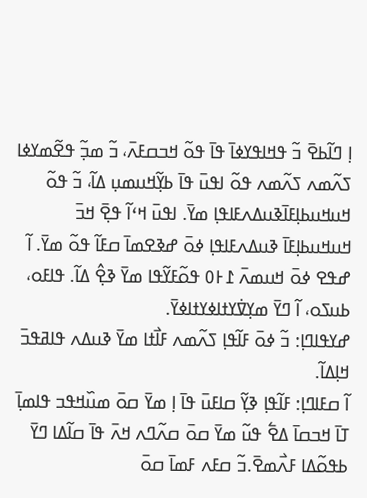ߊ߲ ߣߊ߬ߕߐ߫ ߏ߬ ߟߞߊߟߌߦߊ߫ ߟߊ߫ ߟߋ߬ ߞߏߛߓߍ߫، ߏ߬ ߘߏ߲߬ ߟߐ߬ߘߌߦߊ ߖߍ߬ߘߍ ߖߍ߬ߘߍ ߟߋ߬ ߊߟߎ߫ ߟߊ߫ ߕߌ߲߬ߞߎߘߎ߲ ߡߊ߬، ߏ߬ ߟߋ߬ ߞߎߞߎߕߊ߲ߓߊ߫ߢߎߡߍߓߊߟߊ߲ ߘߌ߫. ߊߟߎ߫ ߞߵߊ߬ ߟߐ߲߫ ߞߏ߫ ߞߎߞߎߕߊ߲ߓߊ߫ ߢߎߡߍߓߊߟߊ߲ ߦߋ߫ ߝߢߐߘߊ߫ ߛߓߊ߬ ߟߋ߬ ߘߌ߫. ߊ߬ ߝߟߐ ߦߋ߫ ߞߎߘߍ߫ ߁߅߀ ߟߋ߬ߓߌ߬ߟߊ ߘߌ߫ ߢߐ߲߮ ߡߊ߬. ߟߊߓߋ، ߕߎߖߋ، ߊ߬ ߣߌ߫ ߘߌ߲ߜ߭ߌߙߊߦߌߙߊߦߌ߫.
ߝߌߟߊߣߊ߲: ߏ߬ ߦߋ߫ ߓߊ߬ߟߊ߲ ߖߍ߬ߘߍ ߓߊ߯ߙߊ ߘߌ߫ ߢߎߡߍ ߟߊߥߟߏ߫ ߞߊ߲ߡߊ߬.
ߊ߬ ߛߓߊߣߊ߲: ߓߊ߬ߟߊ߲ ߢߌ߲߬ ߛߊߓߎ߫ ߟߊ߫ ߊ߲ ߘߌ߫ ߛߋ߫ ߘߎ߰ߞߟߏ ߟߊߘߊ߲߫ ߠߊ߫ ߞߏߛߊ߫ ߡߐ߱ ߟߎ߬ ߘߌ߫ ߛߋ߫ ߛߍ߬ߣߍ ߞߍ߫ ߟߊ߫ ߛߊ߬ߡߊ ߣߌ߫ ߕߟߋ߬ߡߊ ߓߍ߯ߘߐ߫.ߏ߬ ߛߓߍ ߓߘߊ߫ ߛߋ߫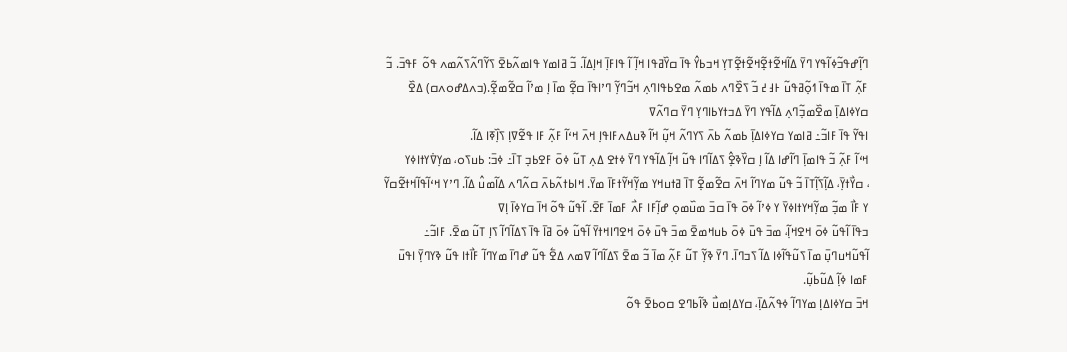ߣߊ߲߬ߝߟߏ߬ߦߊ߬ߟߌ ߣߌ߫ ߡߊ߬ߞߐ߬ߙߐ߲߬ߞߐ߬ߙߐ߲߬ߠߌ߲ ߞߏߕߌ߮ ߟߊ߫ ߛߌ߰ߥߟߊ ߞߊ߲߬ ߊ߬ ߟߊߓߊ߲߫ ߞߊ߲ߡߊ߬. ߏ߬ ߥߊߘߌ ߟߊߘߍ߬ߕߐ߫ ߖߌ߬ߣߍ߬ߖߍ߬ߘߍ ߟߋ߬ ߓߟߏ߫. ߏ߬ ߓߍ߲߬ ߠߊ߫ ߘߟߊ߫ ߗߋ߲߬ߥߟߎ߬ ߅߃߄ ߏ߬ ߖߐ߰ߣߍ ߕߘߍ߬ ߘߐߕߟߊߣߍ߲ ߞߏ߬ߣߌ߲߬ ߣߴߊߟߊ߫ ߛߐ߲߬ ߘߊ߫ ߊ߲ ߘߴߊ߬ ߛߐ߬ߘߐ߲߬.(ߏߍߡߝߋߍߛ) ߡߐ߰ ߛߌߦߊߡߊ߲߫ ߘߐ߰ߘߏ߲߬ߣߍ߲ ߡߊ߬ߟߌ ߣߌ߫ ߡߏߙߌߕߊߣߌ߲ ߣߌ߫ ߛߣߍ߬ߜ
ߊߟߌ߬ ߟߊ߫ ߓߊߏ߬߸ ߥߊߘߌ ߛߌߦߊߡߊ߲߫ ߕߘߍ߬ ߕߍ߫ ߖߌߣߍ߬ ߞߎ߲߬ ߞߊ߬ ߢߎߡߍߓߊߟߊ߲ ߞߍ߫ ߞߵߊ߬ ߓߍ߲߬ ߓߊ ߟߐ߬ߜߊ߲ ߖߊ߲߰ߧߊ ߡߊ߬.
ߞߵߊ߬ ߓߍ߲߬ ߏ߬ ߟߊߘߊ߲߫ ߣߊ߬ߝߊ ߡߊ߬ ߊ߲ ߛߌ߰ߢߐ߲߮ ߖߡߊ߬ߣߊ ߟߎ߬ ߞߊ߲߬ ߡߊ߬ߟߌ ߣߌ߫ ߦߙߐ ߡߍ߲ ߠߎ߬ ߦߋ߫ ߓߐߕߏ߲ ߠߊ߫߸ ߦߏ߫: ߕߎߖߋ، ߘߌ߲ߜ߭ߌߙߊߦߌ
، ߛߌ߯ߙߌ߲߫، ߡߊ߲߬ߖߊ߲߬ߠߊ߫ ߏ߬ ߟߎ߬ ߘߌߣߊ߬ ߞߍ߫ ߛߐ߬ߘߐ߲߬ ߠߊ߫ ߥߙߎߞߌ ߘߌ߲߬ߞߌ߬ߙߓߊ߫ ߘߌ߫. ߞߊߕߙߍ߬ߕߍ߫ ߛߍ߬ߣߍ ߡߊ߬ߘߎ߮ ߡߊ߬. ߣߴߌ ߞߵߊ߬ߟߊ߬ߞߙߐ߬ߛߌ߬ ߌ ߓߊ߯ ߘߏ߲߬ ߘߌ߲߬ߞߌߙߊߦߌ߫ ߌ ߦߴߊ߬ ߦߋ߫ ߟߊ߫ ߛߏ߫ ߘߎ߰ߘߋ߲ ߝߊ߲߬ߓߊ ߓߍ߯ ߓߘߊ߫ ߓߐ߫. ߊ߬ߟߎ߬ ߟߋ߬ ߞߊ߫ ߛߌߦߊ߫ ߊ߲ߜ
ߏߟߊ߫ ߊ߬ߟߎ߬ ߦߋ߫ ߞߐߞߊ߲߬، ߘߏ߫ ߟߎ߫ ߦߋ߫ ߕߎߞߘߐ߫ ߘߏ߫ ߟߎ߫ ߦߋ߫ ߞߐߣߊߞߙߌ߫ ߊ߬ߟߎ߬ ߦߋ߫ ߥߊ߫ ߟߊ߫ ߖߡߊ߬ߣߊ߬ ߖߊ߲ ߠߎ߬ ߘߐ߫. ߓߊߏ߬߸ ߊ߬ߟߎ߬ߞߎߣߎ߲߫ ߘߊ߫ ߖߎ߬ߟߊ߬ߦߊ ߡߊ߬ ߖߏߣߊ߫. ߣߌ߫ ߢߌ߲߬ ߠߎ߬ ߓߍ߲߬ ߘߊ߫ ߏ߬ ߘߐ߫ ߖߡߊ߬ߣߊ߬ ߜߘߍ ߡߐ߱ ߟߎ߬ ߝߣߊ߫ ߘߌߣߊ߬ ߓߊ߯ߙߊ ߟߎ߬ ߢߌߣߌ߲߫ ߊߟߎ߫ ߓߘߊ ߦߊ߲߬ ߡߎ߬ߕߎ߲߬.
ߞߏ߫ ߛߌߦߊߡߊ߲ ߘߌߣߊ߬ ߦߟߍ߬ߡߊ߲߫، ߛߌߡߊ߲ߘߎ߯ ߢߊ߬ߕߣߐ ߛߋߕߐ߫ ߟߋ߬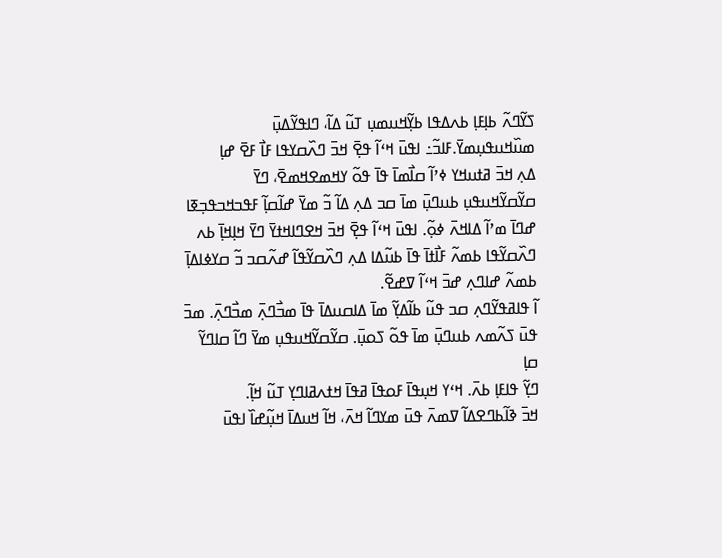ߖߌ߬ߣߍ߬ ߕߊ߲ߓߊ߲ ߕߍߡߟߊ ߕߌ߲߬ߞߎߘߎ߲ ߠߎ߬ ߡߊ߬، ߣߊߟߌ߬ߡߎ߲߫ ߘߎ߰ߞߎߟߎ߲ߘߌ߫.ߓߊߏ߬߸ ߊߟߎ߫ ߞߵߊ߬ ߟߐ߲߫ ߞߏ߫ ߣߍ߰ߛߌߟߊ ߓߊ߯ ߓߐ߫ ߝߊ߲
ߡߍ߲ ߞߏ߫ ߥߙߎߞߌ ߦߴߊ߬ ߛߊ߯ߘߊ߫ ߟߊ߫ ߟߋ߬ ߌߞߘߐߞߘߐ߫، ߣߌ߫ ߛߌ߬ߛߌ߬ߞߎߟߎ߲ ߕߎߣߎ߲߫ ߘߊ߫ ߛߏ ߡߍ߲ ߡߊ߬ ߏ߬ ߘߌ߫ ߝߊ߬ߛߊ߲߬ ߓߟߏߞߏߟߏ߲ߧߊ ߝߣߊ߫ ߘߴߊ߬ ߡߊߞߍ߫ ߦߋ߲߬. ߊߟߎ߫ ߞߵߊ߬ ߟߐ߲߫ ߞߏ߫ ߞߐߣߊߞߙߌ߫ ߣߌ߫ ߞߊ߲ߞߊ߲߫ ߕߍ ߣߍ߰ߛߌ߬ߟߊ ߕߘߍ߬ ߓߊ߯ߙߊ߫ ߟߊ߫ ߕߎ߬ߡߊ ߡߍ߲ ߣߍ߰ߛߌ߬ߟߊ߬ ߝߍ߬ߛߏ ߏ߬ ߛߌߦߊߡߊ߲߫ ߕߘߍ߬ ߝߊߣߍ߲ ߝߏ߫ ߞߵߊ߬ ߜߝߐ߬.
ߊ߬ ߟߊߥߟߌ߬ߣߍ߲ ߛߏ ߟߎ߬ ߕߊ߬ߡߌ߲߬ ߘߊ߫ ߡߊߛߎߡߊ߫ ߟߊ߫ ߘߏ߯ߣߍ߲߫ ߘߏ߯ߣߍ߲߫. ߘߏ߫ ߟߎ߫ ߖߍ߬ߘߍ ߕߎߣߎ߲߫ ߘߊ߫ ߟߋ߬ ߖߋߎ߲߫. ߛߌ߬ߛߌ߬ߞߎߟߎ߲ ߘߌ߫ ߣߊ߬ ߛߊߣߌ߬ ߛߊ߲
ߣߌ߲߬ ߟߊߓߊ߲ ߕߍ߫. ߞߵߌ ߞߎ߲ߟߊ߫ ߓߋߟߊ߫ ߥߟߊ߫ ߞߙߍߥߊߣߌ߲ ߠߎ߬ ߞߊ߲߬.
ߞߏ߫ ߢߊ߬ߕߣߐߡߊ߬ ߜߘߍ߫ ߟߎ߫ ߘߌߣߊ߬ ߞߍ߫، ߞߊ߬ ߞߎߡߊ߫ ߞߎ߲߬ߝߊ߰ ߊߟߎ߫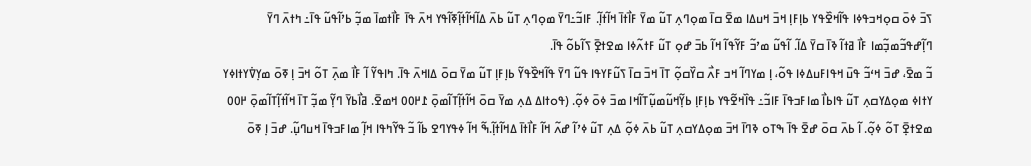ߖߏ߫ ߦߋ߫ ߛߋ߲ߞߏߟߦߊ ߟߊ߬ߞߐ߰ߟߌ ߕߊ߲ߓߊ߲ ߞߏ߫ ߞߎߡߊ ߘߐ߫ ߛߊ߫ ߘߋ߲ߣߍ߲ ߠߎ߬ ߘߌ߫ ߓߊ߯ߙߊ߫ ߞߊ߬ߙߊ߲߬. ߓߊߏ߬߸ߣߌ߫ ߘߋ߲ߣߍ߲ ߠߎ߬ ߕߍ߫ ߡߊ߬ߞߊ߬ߙߊ߲߬ߧߊ߬ߟߌ ߞߍ߫ ߟߊ߫ ߓߊ߯ߙߘߊ߫ ߘߏ߲߬ ߕߴߊ߬ߟߎ߬ ߟߊ߫߸ ߤߙߍ߫ ߣߌ߫ ߣߊ߲߬ߝߟߏ߬ߘߏ߲߬ߘߊ ߓߊ߯ ߥߙߊ߬ ߢߊ߫ ߛߌ߫ ߡߊ߬. ߊ߬ߟߎ߬ ߘߴߏ߬ ߓߌ߬ߟߊ߬ ߞߊ߬ ߕߏ߫ ߝߋ߲ ߠߎ߬ ߓߙߍ߬ߦߊ ߘߐߙߐ߲߫ ߖߊ߬ߕߋ߬ ߟߊ߫.
ߏ߬ ߘߐ߫، ߝߏ߫ ߞߵߏ߬ ߟߎ߫ ߞߟߊߓߎߡߦߊ ߟߋ߬، ߊ߲ ߘߌߣߊ߬ ߞߏ ߓߍ߯ ߛߌ߰ߛߋ߲߬ ߠߊ߫ ߞߏ߫ ߛߊ߫ ߖߎ߬ߓߌߟߊ ߟߎ߬ ߣߌ߫ ߟߊ߬ߞߐ߰ߟߌ߬ ߕߊ߲ߓߊ߲ ߠߎ߬ ߘߌ߫ ߛߋ߫ ߡߊߞߍ߫ ߟߊ߫. ߤߊߟߌ߬ ߊ߬ ߓߊ߯ ߘߍ߲߫ ߠߋ߬ ߞߏ߫ ߊ߲ ߧߋ߫ ߘߌ߲ߜ߭ߌߙߊߦߌ
ߌߙߊߦ ߘߋ߲ߡߌߛߍ߲ ߠߎ߬ ߟߊߕߊ߯ ߘߊߓߏߟߊ߫ ߓߊߏ߬߸ ߟߊ߰ߞߐ߬ߟߌ ߕߊ߲ߓߊ߲ ߕߌ߲߬ߞߎ߬ߘߎ߲߬ߠߊ߬ߞߊ ߘߏ߫ ߦߋ߫ ߦߋ߲߬. (ߟߋߙߊߡ ߡߍ߲ ߘߌ߫ ߛߋ߫ ߞߊ߬ߙߊ߲߬ߠߊ߬ߘߋ߲߫ ߁߂߀߀ ߞߘߐ߫. ߥߊ߯ߕߌ߫ ߣߌ߲߬ ߘߏ߲߬ ߠߊ߫ ߞߊ߬ߙߊ߲߬ߠߊ߬ߘߋ߲߫ ߂߀߀ ߘߐߙߐ߲߫ ߠߋ߬ ߦߋ߲߬. ߊ߬ ߕߍ߫ ߛߋ߫ ߝߐ߫ ߟߊ߫ ߒߠߋ ߢߣߊ߫ ߞߏ߫ ߘߋ߲ߡߌߛߍ߲ ߠߎ߬ ߕߍ߫ ߦߋ߲߬ ߡߍ߲ ߠߎ߬ ߦߴߊ߬ ߝߍ߬ ߞߊ߬ ߓߊ߯ߙߊ߫ ߡߞߊ߬ߙߊ߲߬.ߒ߬ ߞߊ߬ ߦߟߌߣߐ ߕߊ߬ ߏ߬ ߟߌ߬ߤߟߊ ߞߊ߲߬ ߘߊߓߏߟߊ߫ ߞߎߣߎ߲߬. ߝߏ߫ ߊ߲ ߧߋ߫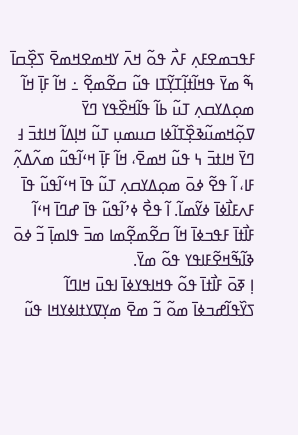ߓߟߏߘߐߓߍ߲ ߓߍ߯ ߟߋ߬ ߞߍ߫ ߌߞߘߐߞߘߐ߫ ߖߐ߲߰ߛߊ߫ ߒ߬ ߘߌ߫ ߟߞߊ߬ߙߊ߲߬ߠߌ߲߬ߠߊ ߟߎ߬ ߛߐ߬ߘߐ߲߬ ߸ ߞߊ߬ ߓߊ߲߫ ߞߊ߬ ߘߋ߲ߡߌߛߍ߲ ߠߎ߬ ߕߊ߬ ߟߊ߬ߞߐ߰ߟߌ ߣߌ߫ ߜߋ߲߬ߞߘߎ߬ߢߐ߲߰ߠߊ߬ߦߊ ߛߎߘߎ߲ ߠߎ߬ ߞߊ߲ߡߊ߬ ߞߊߙߏ߫ ߃ ߣߌ߫ ߞߊߙߏ߫ ߆ ߟߎ߬ ߞߘߐ߫، ߞߊ߬ ߓߊ߲߫ ߞߵߊ߬ߟߎ߬ ߘߍ߬ߡߍ߲߬ ߓߊ، ߊ߬ ߟߐ߬ ߦߋ߫ ߘߋ߲ߡߌߛߍ߲ ߠߎ߬ ߟߊ߫ ߞߵߊ߬ߟߎ߬ ߟߊ߫ ߓߍߓߊ߯ߦߊ߫ ߦߌ߬ߘߊ߬. ߊ߬ ߟߐ߯ ߦߴߊ߬ߟߎ߬ ߟߊ߫ ߝߣߊ߫ ߞߵߊ߬ ߓߊ߯ߙߊ߫ ߓߟߏߦߊ߫ ߞߊ߬ ߛߐ߬ߘߐ߲߬ߘߊ ߘߏ߫ ߟߊߘߊ߲߫ ߏ߬ ߦߋ߫ ߢߊ߬ߒ߬ߞߐ߬ߓߊߟߌ ߟߋ߬ ߘߌ߫.
ߊ߲ ߧߋ߫ ߓߊ߯ߙߊ߫ ߟߋ߬ ߟߞߊߟߌߦߊ߫ ߊߟߎ߫ ߞߊߣߊ߬ ߖߌ߰ߟߊ߬ߝߏߦߊ߫ ߘߋ߬ ߏ߬ ߘߐ߫ ߘߌ߲ߜߌߙߊߦߌߞߊ ߟߎ߬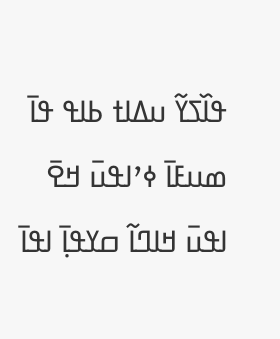ߟߊ߰ߖߌ߬ ߎߡߊߙ ߕߊߟ ߟߊ߫ ߘߎߓߊ߫ ߦߴߊߟߎ߫ ߞߐ߫ ߊߟߎ߫ ߞߊߣߊ߬ ߛߌߟߊ߲߫ ߊߟߊ߫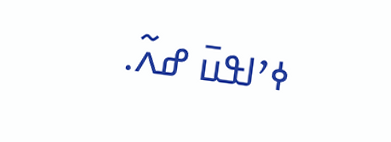ߦߴߊߟߎ߫ ߝߍ߬.